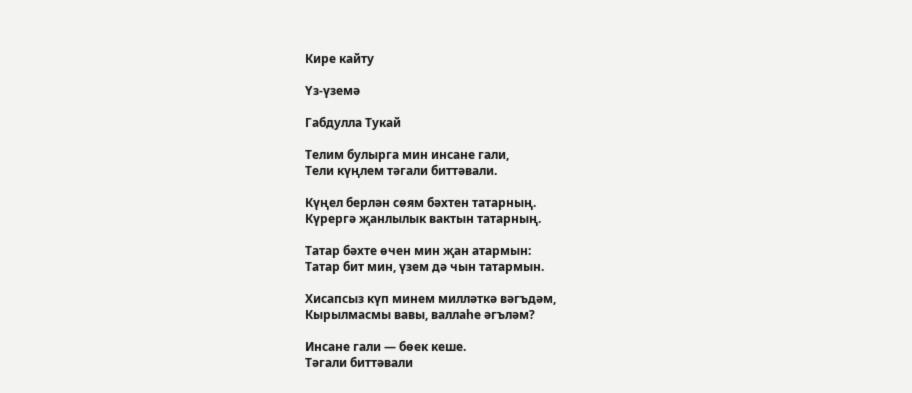Кире кайту

Үз-үземә

Габдулла Тукай

Телим булырга мин инсане гали,
Тели күңлем тәгали биттәвали.

Күңел берлән сөям бәхтен татарның.
Күрергә җанлылык вактын татарның.

Татар бәхте өчен мин җан атармын:
Татар бит мин, үзем дә чын татармын.

Хисапсыз күп минем милләткә вәгъдәм,
Кырылмасмы вавы, валлаһе әгъләм?

Инсане гали — бөек кеше.
Тәгали биттәвали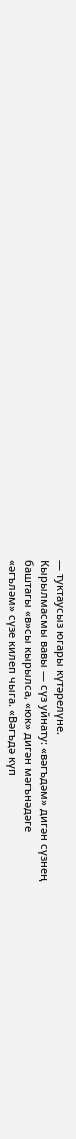— туктаусыз югары күтәрелүне.
Кырылмасмы вавы — сүз уйнату: «вәгъдәм» дигән сүзнең
баштагы «в»сы кырылса, «юк» дигән мәгънәдәге
«әгъләм» сүзе килеп чыга. «Вәгъдә күп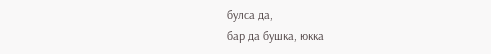булса да,
бар да бушка, юкка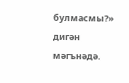булмасмы?» дигән мәгънәдә.